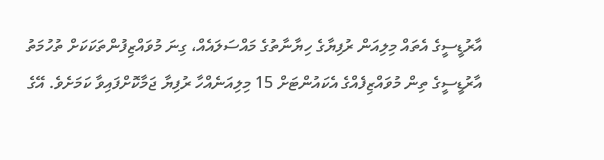އާރުޑީސީގެ އެތައް މިލިއަން ރުފިޔާގެ ހިޔާނާތުގެ މައްސަލައެއް، ގިނަ މުވައްޒިފުންތަކަކަށް ތުހުމަތު
އާރުޑީސީގެ ތިން މުވައްޒިފެއްގެ އެކައުންޓަށް 15 މިލިއަނެއްހާ ރުފިޔާ ޖަމާކޮށްފައިވާ ކަމަށެވެ. އޭގެ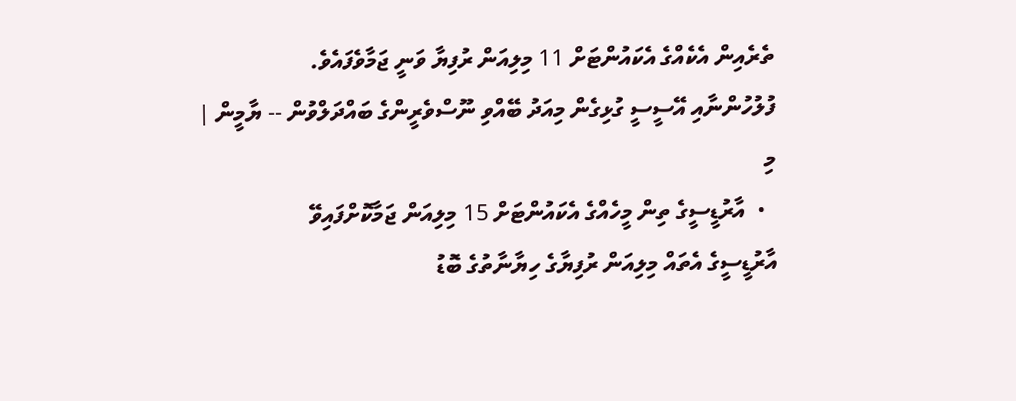ތެރެއިން އެކެއްގެ އެކައުންޓަށް 11 މިލިއަން ރުފިޔާ ވަނީ ޖަމާވެފައެވެ.
ފުލުހުންނާއި އޭސީސީ ގުޅިގެން މިއަދު ބޭއްވި ނޫސްވެރީންގެ ބައްދަލްވުން -- ޔާމީން | މި
  •  އާރުޑީސީގެ ތިން މީހެއްގެ އެކައުންޓަށް 15 މިލިއަން ޖަމާކޮށްފައިވޭ
އާރުޑީސީގެ އެތައް މިލިއަން ރުފިޔާގެ ހިޔާނާތުގެ ބޮޑު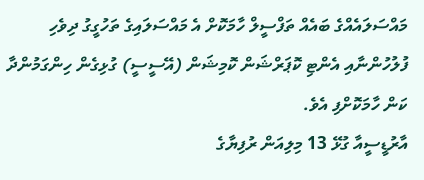މައްސަލައެއްގެ ބައެއް ތަފްސީލް ހާމަކޮށް އެ މައްސަލައިގެ ތަހުގީގު ދިވެހި ފުލުހުންނާއި އެންޓި ކޮޕަރްޝަން ކޮމިޝަން (އޭސީސީ) ގުޅިގެން ހިންގަމުންދާ ކަން ހާމަކޮށްފި އެވެ.
އާރުޑީސީއާ ގުޅޭ 13 މިލިއަން ރުފިޔާގެ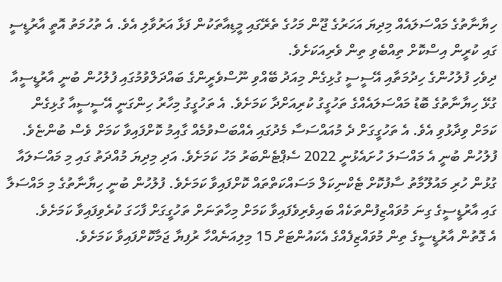ހިޔާނާތުގެ މައްސަލައެއް މިދިޔަ އަހަރުގެ ޖޫން މަހުގެ ތެރޭގައި މީޑިއާތަކުން ފަޅާ އަރުވާލި އެވެ. އެ ތުހުމަތު އޮތީ އާރުޑީސީ ގައި ކުރީން އިސްކޮށް ތިއްބެވި ތިން ވެރިއަކަށެވެ.
ދިވެހި ފުލުހުންގެ ހިދުމަތާއި އޭސީސީ ގުޅިގެން މިއަދު ބޭއްވި ނޫސްވެރީންގެ ބައްދަލްވުމުގައި ފުލުހުން ބުނީ އާރުޑީސީއާ ގުޅޭ ހިޔާނާތުގެ ބޮޑު މައްސަލައެއްގެ ތަހުގީގު ކުރިއަށްދާ ކަމަށެވެ. އެ ތަހުގީގު މިހާރު ހިންގަނީ އޭސީސީއާ ގުޅިގެން ކަމަށް ވިދާޅުވި އެވެ. އެ ތަހުގީގަށް ދެ މުއައްސަސާ މެދުގައި އެއްބަސްވުމެއް ގާއިމު ކޮށްފައިވާ ކަމަށް ވެސް ބުންޏެވެ.
ފުލުހުން ބުނީ އެ މައްސަލަ ހުށައެޅުނީ 2022 ސެޕްޓެންބަރު މަހު ކަމަށެވެ. އަދި މިދިޔަ މުއްދަތު ގައި މި މައްސަލައާ ގުޅުން ހުރި މައުލޫމާތު ސާފުކޮށް ޓެކްނިކަލް މަސައްކަތްތައް ކޮށްފައިވާ ކަމަށެވެ. ފުލުހުން ބުނީ ހިޔާނާތުގެ މި މައްސަލާ ގައި އާރުޑީސީގެ ގިނަ މުވައްޒިފުންތަކެއް ބައިވެރިވެފައިވާ ކަމަށް މިހާތަނަށް ތަހުގީގަށް ފާހަގަ ކުރެވިފައިވާ ކަމަށެވެ.
އެ ގޮތުން އާރުޑީސީގެ ތިން މުވައްޒިފެއްގެ އެކައުންޓަށް 15 މިލިއަނެއްހާ ރުފިޔާ ޖަމާކޮށްފައިވާ ކަމަށެވެ.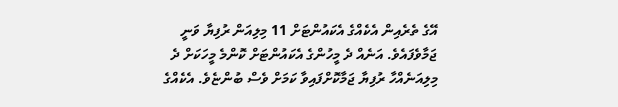އޭގެ ތެރެއިން އެކެއްގެ އެކައުންޓަށް 11 މިލިއަން ރުފިޔާ ވަނީ ޖަމާވެފައެވެ. އަނެއް ދެ މީހުންގެ އެކައުންޓަށް ކޮންމެ މީހަކަށް ދެ މިލިއަނެއްހާ ރުފިޔާ ޖަމާކޮށްފައިވާ ކަމަށް ވެސް ބުންޏެވެ. އެކެއްގެ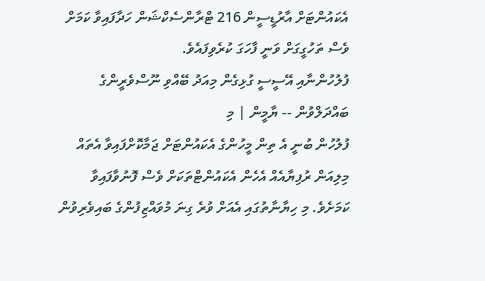އެކައުންޓަށް އާރުޑީސީން 216 ޓްރާންސެކްޝަން ހަދާފައިވާ ކަމަށް ވެސް ތަހުގީގަށް ވަނީ ފާހަގަ ކުރެވިފައެވެ.
ފުލުހުންނާއި އޭސީސީ ގުޅިގެން މިއަދު ބޭއްވި ނޫސްވެރީންގެ ބައްދަލްވުން -- ޔާމީން | މި
ފުލުހުން ބުނީ އެ ތިން މީހުންގެ އެކައުންޓަށް ޖަމާކޮށްފައިވާ އެތައް މިލިއަން ރުފިޔާއެއް އެހެން އެކައުންޓްތަކަށް ވެސް ފޮނުވާފައިވާ ކަމަށެވެ. މި ހިޔާނާތުގައި އެއަށް ވުރެ ގިނަ މުވައްޒިފުންގެ ބައިވެރިވުން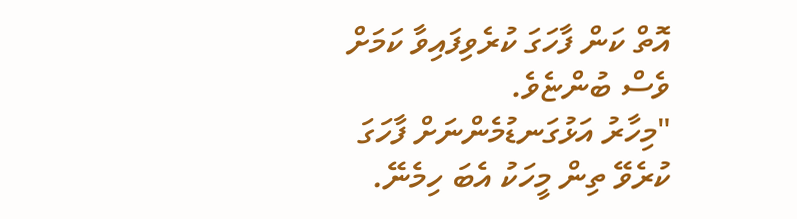އޮތް ކަން ފާހަގަ ކުރެވިފައިވާ ކަމަށް ވެސް ބުންޏެވެ.
"މިހާރު އަޅުގަނޑުމެންނަށް ފާހަގަ ކުރެވޭ ތިން މީހަކު އެބަ ހިމެނޭ.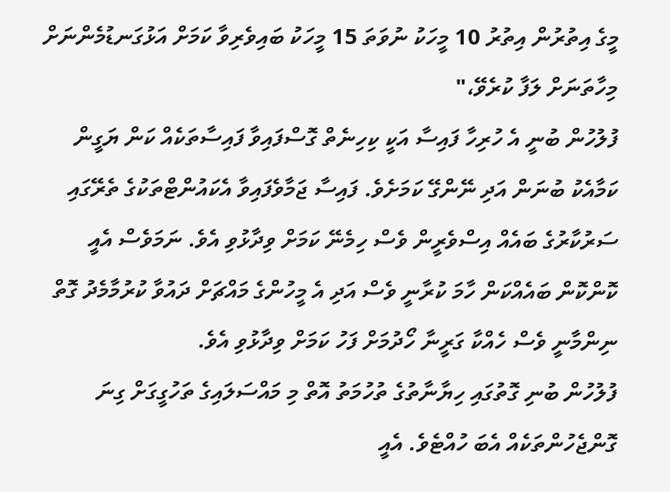މީގެ އިތުރުން އިތުރު 10 މީހަކު ނުވަތަ 15 މީހަކު ބައިވެރިވާ ކަމަށް އަޅުގަނޑުމެންނަށް މިހާތަނަށް ލަފާ ކުރެވޭ،"
ފުލުހުން ބުނީ އެ ހުރިހާ ފައިސާ އަކީ ކިހިނެތް ގޮސްފައިވާ ފައިސާތަކެއް ކަން ޔަގީން ކަމާއެކު ބުނަން އަދި ނޭންގޭ ކަމަށެވެ. ފައިސާ ޖަމާވެފައިވާ އެކައުންޓްތަކުގެ ތެރޭގައި ސަރުކާރުގެ ބައެއް އިސްވެރީން ވެސް ހިމެނޭ ކަމަށް ވިދާޅުވި އެވެ. ނަމަވެސް އެއީ ކޮންކޮން ބައެއްކަން ހާމަ ކުރާނީ ވެސް އަދި އެ މީހުންގެ މައްޗަށް ދައުވާ ކުރުމާމެދު ގޮތް ނިންމާނީ ވެސް ހެއްކާ ގަރީނާ ހޯދުމަށް ފަހު ކަމަށް ވިދާޅުވި އެވެ.
ފުލުހުން ބުނި ގޮތުގައި ހިޔާނާތުގެ ތުހުމަތު އޮތް މި މައްސަލައިގެ ތަހުގީގަށް ގިނަ ގޮންޖެހުންތަކެއް އެބަ ހުއްޓެވެ. އެއީ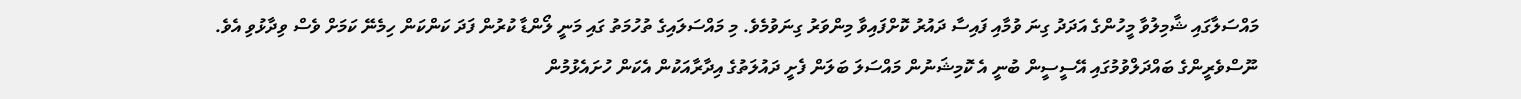މައްސަލާގައި ޝާމިލުވާ މީހުންގެ އަދަދު ގިނަ ވުމާއި ފައިސާ ދައުރު ކޮށްފައިވާ މިންވަރު ގިނަވުމެވެ. މި މައްސަލައިގެ ތުހުމަތު ގައި މަނީ ލޯންޑާ ކުރުން ފަދަ ކަންކަން ހިމެނޭ ކަމަށް ވެސް ވިދާޅުވި އެވެ.
ނޫސްވެރީންގެ ބައްދަލްވުމުގައި އޭސީސީން ބުނީ އެ ކޮމިޝަނުން މައްސަލަ ބަލަން ފެށީ ދައުލަތުގެ އިދާރާއަކުން އެކަން ހުށައެޅުމުން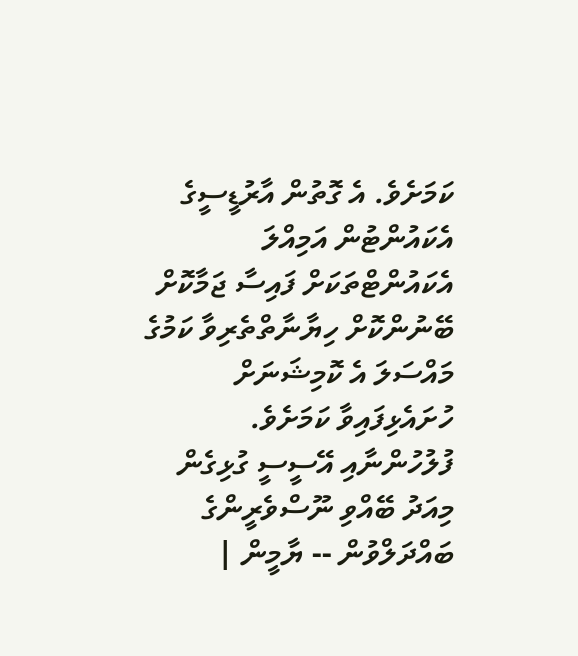ކަމަށެވެ. އެ ގޮތުން އާރުޑީސީގެ އެކައުންޓުން އަމިއްލަ އެކައުންޓްތަކަށް ފައިސާ ޖަމާކޮށް ބޭނުންކޮށް ހިޔާނާތްތެރިވާ ކަމުގެ މައްސަލަ އެ ކޮމިޝަނަށް ހުށައެޅިފައިވާ ކަމަށެވެ.
ފުލުހުންނާއި އޭސީސީ ގުޅިގެން މިއަދު ބޭއްވި ނޫސްވެރީންގެ ބައްދަލްވުން -- ޔާމީން |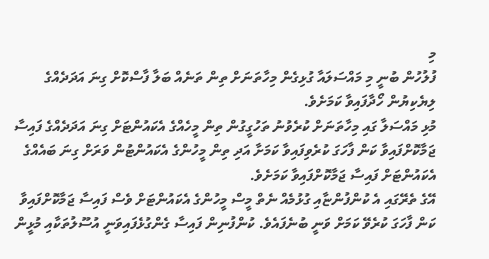މި
ފުލުހުން ބުނީ މި މައްސަލައާ ގުޅިގެން މިހާތަނަށް ތިން ތަނެއް ބަލާ ފާސްކޮށް ގިނަ އަދަދެއްގެ ލިޔެކިޔުން ހޯދާފައިވާ ކަމަށެވެ.
މުޅި މައްސަލާ ގައި މިހާތަނަށް ކުރެވުނު ތަހުގީގުން ތިން މީހެއްގެ އެކައުންޓަށް ގިނަ އަދަދެއްގެ ފައިސާ ޖަމާކޮށްފައިވާ ކަން ފާހަގަ ކުރެވިފައިވާ ކަމަށާ އަދި ތިން މީހުންގެ އެކައުންޓުން ވަރަށް ގިނަ ބައެއްގެ އެކައުންޓަށް ފައިސާ ޖަމާކޮށްފައިވާ ކަމަށެވެ.
އޭގެ ތެރޭގައި އެ ކުންފުންޏާއި ގުޅުމެއް ނެތް މީސް މީހުންގެ އެކައުންޓަށް ވެސް ފައިސާ ޖަމާކޮށްފައިވާ ކަން ފާހަގަ ކުރެވޭ ކަމަށް ވަނީ ބުނެފައެވެ. ކުންފުނިން ފައިސާ ގެންގުޅެފައިވަނީ އުސޫލުތަކާއި މުޅީން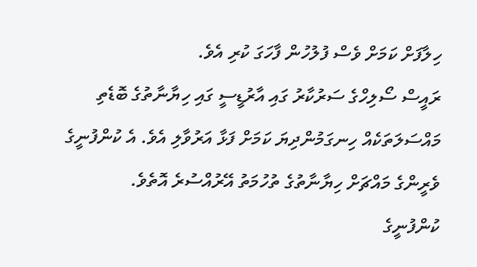ހިލާފަށް ކަމަށް ވެސް ފުލުހުން ފާހަގަ ކުރި އެވެ.
ރައީސް ސޯލިހްގެ ސަރުކާރު ގައި އާރުޑީސީ ގައި ހިޔާނާތުގެ ބޮޑެތި މައްސަލަތަކެއް ހިނގަމުންދިޔަ ކަމަށް ފަޅާ އަރުވާލި އެވެ. އެ ކުންފުނީގެ ވެރީންގެ މައްޗަށް ހިޔާނާތުގެ ތުހުމަތު އޭރުއްސުރެ އޮތެވެ.
ކުންފުނީގެ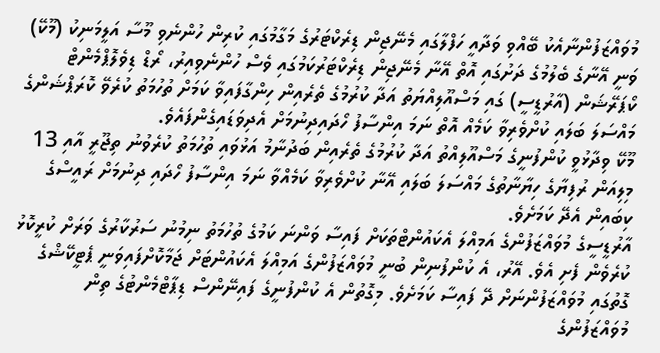މުވައްޒަފުންނާއެކު ބޭއްވި ވަދާއީ ހަފްލާގައި މެނޭޖިން ޑިރެކްޓަރުގެ މަގާމުގައި ކުރިން ހުންނެވި މޫސާ އަލީމަނިކު (މޫކޭ) ވަނީ އޭނާގެ ބެލުމުގެ ދަށުގައި އޮތް އޭނާ މެނޭޖިން ޑިރެކްޓަރުކަމުގައި ވެސް ހުންނެވިއިރު، ރޯޑް ޑިވެލޮޕްމެންޓް ކޯޕަރޭޝަން (އާރުޑީސީ) ގައި މަސްއޫލިއްޔަތު އަދާ ކުރުމުގެ ތެރެއިން ހިންގާފައިވާ ކަމަށް ތުހުމަތު ކުރެވޭ ކޮރަޕްޝަންގެ މައްސަލަ ބަލައި ކުށްވެރިވާ ކަމެއް އޮތް ނަމަ އިންސާފު ހޯދައިދިނުމަށް އެދިވަޑައިގެންފައެވެ.
މޫކޭ ވިދާޅުވީ ކުންފުނީގެ މަސްއޫލިއްތު އަދާ ކުރުމުގެ ތެރެއިން ބަދުނާމު އަޅުވައި ތުހުމަތު ކުރެވުނު ތިޖޫރީ އާއި 13 މިލިއަން ރުފިޔާގެ ހިޔާނާތުގެ މައްސަލަ ބަލައި އޭނާ ކުށްވެރިވާ ކަމެއްވާ ނަމަ އިންސާފު ހޯދައި ދިނުމަށް ރައީސްގެ ކިބައިން އެދޭ ކަމަށެވެ.
އާރުޑީސީގެ މުވައްޒަފުންގެ އަމިއްލަ އެކައުންޓްތަކަށް ފައިސާ ވަންނަ ކަމުގެ ތުހުމަތު ނިމުނު ސަރުކާރުގެ ވަރަށް ކުރީކޮޅު ކުރެވެން ފެށި އެވެ. އޭރު، އެ ކުންފުނިން ބުނީ މުވައްޒަފުންގެ އަމިއްލަ އެކައުންޓަށް ޖަމާކޮށްފައިވަނީ ޕެޓީކޭޝްގެ ގޮތުގައި މުވައްޒަފުންނަށް ދޭ ފައިސާ ކަމަށެވެ. މިގޮތުން އެ ކުންފުނީގެ ފައިނޭންސް ޑިޕާޓްމެންޓުގެ ތިން މުވައްޒަފުންގެ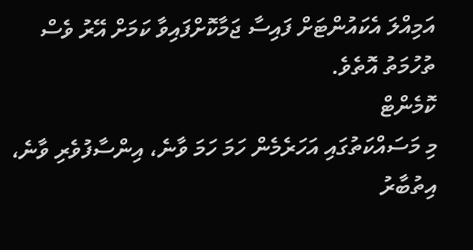އަމިއްލަ އެކައުންޓަށް ފައިސާ ޖަމާކޮށްފައިވާ ކަމަށް އޭރު ވެސް ތުހުމަތު އޮތެވެ.
ކޮމެންޓް
މި މަސައްކަތުގައި އަހަރެމެން ހަމަ ހަމަ ވާނެ، އިންސާފުވެރި ވާނެ، އިތުބާރު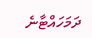ދަމަހައްޓާނެ